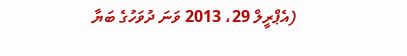(އެޕްރީލް 29، 2013 ވަނަ ދުވަހުގެ ބަޔާ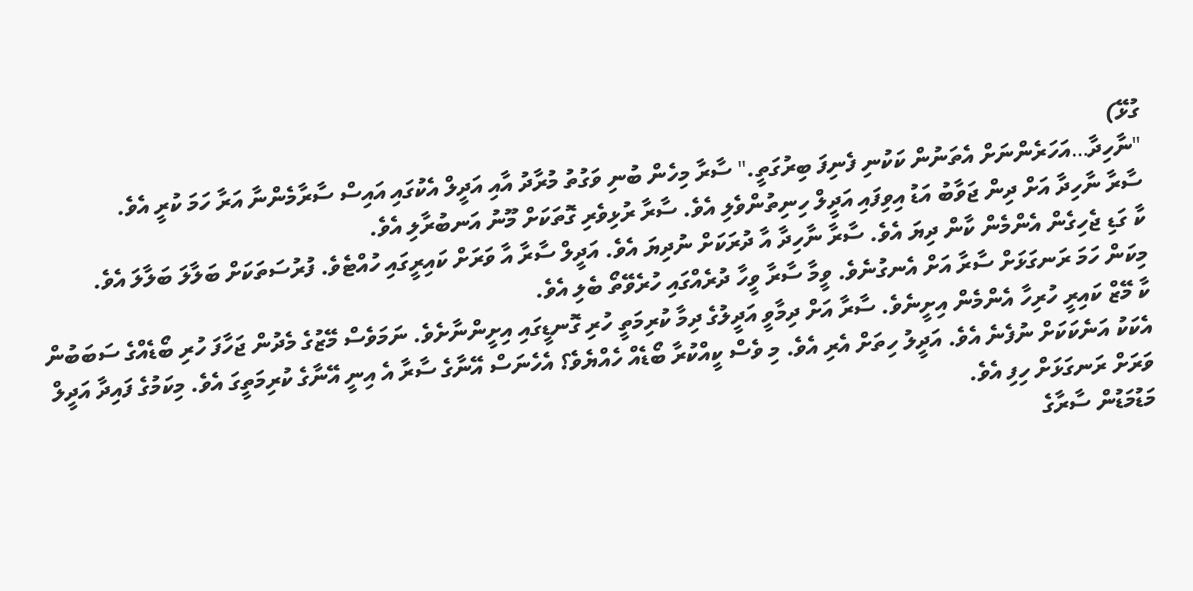ގުޅޭ)
"ނާހިދާ…އަހަރެންނަށް އެތަނުން ކަކުނި ފެނިފަ ބިރުގަތީ." ސާރާ މިހެން ބުނި ވަގުތު މުރާދު އާއި އަދީލް އެކުގައި އައިސް ސާރާމެންނާ އަރާ ހަމަ ކުރީ އެވެ.
ސާރާ ނާހިދާ އަށް ދިން ޖަވާބު އަޑު އިވިފައި އަދީލް ހިނިތުންވެލި އެވެ. ސާރާ ރުޅިވެރި ގޮތަކަށް މޫނު އަނބުރާލި އެވެ.
ކާ ގަޑި ޖެހިގެން އެންމެން ކާން ދިޔަ އެވެ. ސާރާ ނާހިދާ އާ ދުރަކަށް ނުދިޔަ އެވެ. އަދީލް ސާރާ އާ ވަރަށް ކައިރީގައި ހުއްޓެވެ. ފުރުސަތަކަށް ބަލާލަ ބަލާލަ އެވެ.
މިކަން ހަމަ ރަނގަޅަށް ސާރާ އަށް އެނގުނެވެ. ވީމާ ސާރާ ވީހާ ދުރެއްގައި ހުރެވޭތޯ ބެލި އެވެ.
ކާ މޭޒް ކައިރީ ހުރިހާ އެންމެން އިށީނެވެ. ސާރާ އަށް ދިމާވީ އަދީލުގެ ދިމާ ކުރިމަތީ ހުރި ގޮނޑީގައި އިށީންނާށެވެ. ނަމަވެސް މޭޒުގެ މެދުން ޖަހާފަ ހުރި ބޯޑެއްގެ ސަބަބުން އެކަކު އަނެކަކަށް ނުފެނެ އެވެ. އަދީލު ހިތަށް އެރި އެވެ. މި ވެސް ކީއްކުރާ ބޯޑެއް ހެއްޔެވެ؟ އެހެނަސް އޭނާގެ ސާރާ އެ އިނީ އޭނާގެ ކުރިމަތީގަ އެވެ. މިކަމުގެ ފައިދާ އަދީލް ވަރަށް ރަނގަޅަށް ހިފި އެވެ.
މަޑުމަޑުން ސާރާގެ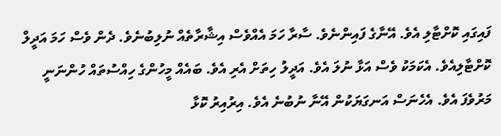ފައިގައި ކޮށްޓާލި އެވެ. އޭނާގެ ފައިންނެވެ. ސާރާ ހަމަ އެއްވެސް އިޝާރާތެއް ނުލިބުނެވެ. ދެން ވެސް ހަމަ އަދީލް ކޮށްޓާލިއެވެ. އެކަމަކު ވެސް އަޅާ ނުލަ އެވެ. އަދީލު ހިތަށް އެރި އެވެ. ބައެއް މީހުންގެ ހިއްސުތައް ހުންނަނީ މަރުވެފަ އެވެ. އެހެނަސް އަނގަޔަކުން އޭނާ ނުބުނެ އެވެ. އިރުއިރު ކޮޅާ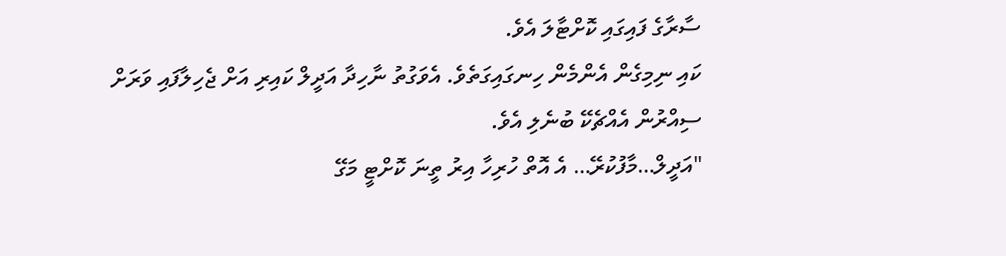ސާރާގެ ފައިގައި ކޮށްޓާލަ އެވެ.
ކައި ނިމިގެން އެންމެން ހިނގައިގަތެވެ. އެވަގުތު ނާހިދާ އަދީލް ކައިރި އަށް ޖެހިލާފައި ވަރަށް ސިއްރުން އެއްޗެކޭ ބުނެލި އެވެ.
"އަދީލް…މާފުކުރޭ… އެ އޮތް ހުރިހާ އިރު ތީނަ ކޮށްޓީ މަގޭ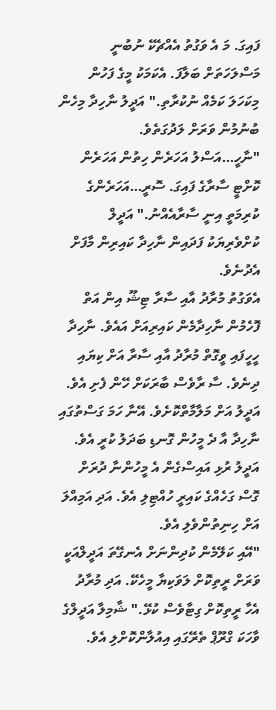ފައިގަ. މަ އެ ވަގުތު އެއްޗެކޭ ނުބުނީ މަސްލަހަތަށް ބަލާފަ. އެކަމަކު މީގެ ފަހުން މިކަހަލަ ކަމެއް ނުކުރާތި." އަދީލު ނާހިދާ މިހެން ބުނުމުން ވަރަށް ލަދުގަތެވެ.
"ނާހީ…އަސްލު އަހަރެން ހިތުން އަހަރެން ކޮށްޓީ ސާރާގެ ފައިގަ. ސޮރީ…އަހަރެންގެ ކުރިމަތީ އިނީ ސާރާއެއްނު." އަދީލް ކުށްވެރިޔަކު ފަދައިން ނާހިދާ ކައިރިން މާފަށް އެދުނެވެ.
އެވަގުތު މުރާދު އާއި ސާރާ ޓިޝޫ އިން އަތް ފޮހެމުން ނާހިދާމެން ކައިރިއަށް އައެވެ. ނާހިދާ ހީހީފައި ވީގޮތް މުރާދު އާއި ސާރާ އަށް ކިޔައި ދިނެވެ. ސާ ރާވެސް ބާރަކަށް ހޭން ފެށި އެވެ. އަދީލު އަށް މަލާމާތްކޮށެވެ. އޭނާ ހަމަ ގަސްތުގައި ނާހިދާ އާ ދެ މީހުން ގޮނޑި ބަދަލު ކުރީ އެވެ.
އަދީލު ރުޅި އައިސްގެން އެ މީހުންނާ ދުރަށް ގޮސް ގަހެއްގެ ކައިރީ ހުއްޓިލި އެވެ. އަދި އަމިއްލަ އަށް ހިނިތުންވެލި އެވެ.
"އޭއި ކަލޭމެން ކުދިންނަށް އެނގޭތަ އަދީލްއަކީ ވަރަށް ރީތިކޮށް ލަވަކިޔާ މީހެކޭ. އަދި މުރާދު އެހާ ރީތިކޮށް ގިޓާވެސް ކުޅޭ." ޝާމިލާ އަދީލްގެ ވާހަކަ ގްރޫޕް ތެރޭގައި އިއުލާންކޮށްލި އެވެ.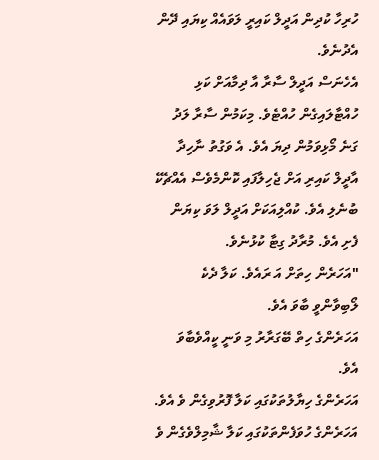ހުރިހާ ކުދިން އަދީލް ކައިރީ ލަވައެއް ކިޔައި ދޭން އެދުނެވެ.
އެހެނަސް އަދީލް ސާރާ އާ ދިމާއަށް ކަޅި ހުއްޓާލައިގެން ހުއްޓެވެ. މިކަމުން ސާރާ ލަދު ގަނެ މޯޅިވަމުން ދިޔަ އެވެ. އެ ވަގުތު ނާހިދާ އާދީލް ކައިރި އަށް ޖެހިލާފައި ކޮންމެވެސް އެއްޗެކޭ ބުނެލި އެވެ. ކުއްލިއަކަށް އަދީލް ލަވަ ކިޔަން ފެށި އެވެ. މުރާދު ގިޓާ ކުޅުނެވެ.
"އަހަރެން ހިތަށް އަ ރައެވެ. ކަލާ ދެކެ ލޯބިވާންވީ ބާވަ އެވެ.
އަހަރެންގެ ހިތް ބޭގަރާރު މި ވަނީ ކީއްވެބާވަ އެވެ.
އަހަރެންގެ ހިޔާލުތަކުގައި ކަލާ ފޮރުވިގެން ވެ އެވެ.
އަހަރެންގެ ހުވަފެންތަކުގައި ކަލާ ޝާމިލްވެގެން ވެ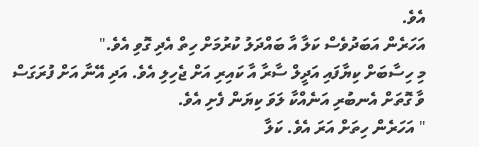އެވެ.
އަހަރެން އަބަދުވެސް ކަލާ އާ ބައްދަލު ކުރުމަށް ހިތް އެދި ގޮވި އެވެ."
މި ހިސާބަށް ކިޔާފައި އަދީލް ސާރާ އާ ކައިރި އަށް ޖެހިލި އެވެ. އަދި އޭނާ އަށް ފުރަގަސް ވާ ގޮތަށް އެނބުރި އަނެއްކާ ލަވަ ކިޔަން ފެށި އެވެ.
" އަހަރެން ހިތަށް އަރަ އެވެ. ކަލާ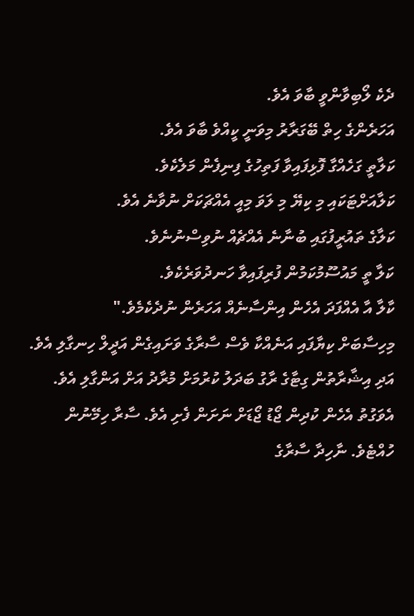ދެކެ ލޯބިވާންވީ ބާވަ އެވެ.
އަހަރެންގެ ހިތް ބޭގަރާރު މިވަނީ ކީއްވެ ބާވަ އެވެ.
ކަލާތީ ގަހެއްގާ ފޮޅިފައިވާ ފަތިހުގެ ފިނިފެން މަލެކެވެ.
ކަލާއަށްޓަކައި މި ކިޔޭ މި ލަވަ މިއީ އެއްޗަކަށް ނުވާނެ އެވެ.
ކަލާގެ ތައުރީފުގައި ބުނާނެ އެއްޗެއް ނުވިސްނުނެވެ.
ކަލާ ތީ މައުސޫމުކަމުން ފުރިފައިވާ ހަނދުވަރެކެވެ.
ކާލާ އާ އެއްފަދަ އެހެން އިންސާނެއް އަހަރެން ނުދެކެމެވެ."
މިހިސާބަށް ކިޔާފައި އަނެއްކާ ވެސް ސާރާގެ ވަށައިގެން އަދީލް ހިނގާލި އެވެ. އަދި އިޝާރާތުން ގިޓާގެ ރާގު ބަދަލު ކުރުމަށް މުރާދު އަށް އަންގާލި އެވެ. އެވަގުތު އެހެން ކުދިން ޖޯޑު ޖޯޑަށް ނަށަން ފެށި އެވެ. ސާރާ ހިމޭނުން ހުއްޓެވެ. ނާހިދާ ސާރާގެ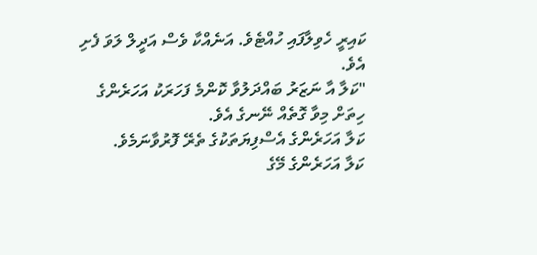ކައިރީ ހެވިލާފައި ހުއްޓެވެ. އަނެއްކާ ވެސް އަދީލް ލަވަ ފެށި އެވެ.
"ކަލާ އާ ނަޒަރު ބައްދަލުވާ ކޮންމެ ފަހަރަކު އަހަރެންގެ ހިތަށް މިވާ ގޮތެއް ނޭނގެ އެވެ.
ކަލާ އަހަރެންގެ އެސްފިޔަތަކުގެ ތެރޭ ފޮރުވާނަމެވެ.
ކަލާ އަހަރެންގެ މޭގެ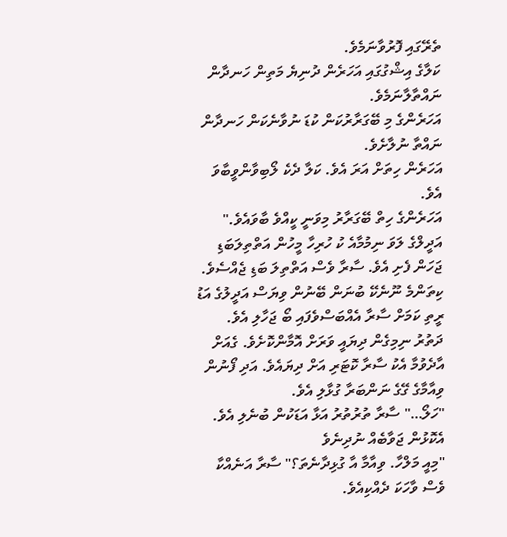ތެރޭގައި ފޮރުވާނަމެވެ.
ކަލާގެ އިޝްގުގައި އަހަރެން ދުނިޔެ މަތިން ހަނދާން ނައްތާލާނަމެވެ.
އަހަރެންގެ މި ބޭގަރާރުކަން ކުޑަ ނުވާނެކަން ހަނދާން ނައްތާ ނުލާށެވެ.
އަހަރެން ހިތަށް އަރަ އެވެ. ކަލާ ދެކެ ލޯބިވާންވީބާވަ އެވެ.
އަހަރެންގެ ހިތް ބޭގަރާރު މިވަނީ ކީއްވެ ބާވައެވެ."
އަދީލްގެ ލަވަ ނިމުމާއެ ކު ހުރިހާ މީހުން އަތްތިލަބަޑި ޖަހަން ފެށި އެވެ. ސާރާ ވެސް އަތްތިލަ ބަޑި ޖެއްސެވެ. ކިތަންމެ ނޫނެކޭ ބުނަން ބޭނުން ވިޔަސް އަދީލުގެ އަޑު ރީތި ކަމަށް ސާރާ އެއްބަސްވެފައި ބޯ ޖަހާލި އެވެ.
ދަތުރު ނިމިގެން ދިޔައީ ވަރަށް އޮމާންކޮށެވެ. ގެއަށް އާދެވުމާ އެކު ސާރާ ކޮޓަރި އަށް ދިޔައެވެ. އަދި ފޯނުން ވިއާމާގެ ގޭގެ ނަންބަރާ ގުޅާލި އެވެ.
"ހަލޯ…" ސާރާ ތުރުތުރު އަޅާ އަޑަކުން ބުނެލި އެވެ. އެކޮޅުން ޖަވާބެއް ނުދިނެވެ
"މިއީ މަލްހާ. ވިއާމާ އާ ގުޅިދާނެތަ؟" ސާރާ އަނެއްކާ ވެސް ވާހަކަ ދެއްކިއެވެ.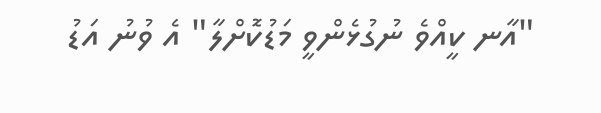"އާނ ކީއްވެ ނުގުޅެންވީ މަޑުކޮށްލާ" އެ ވުނު އަޑު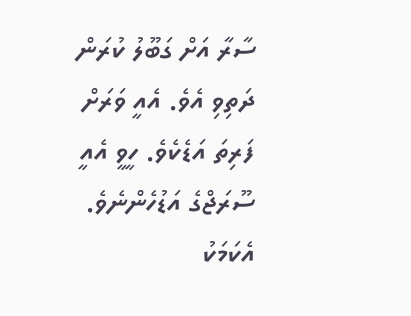ސާރާ އަށް ގަބޫލު ކުރަން ދަތިވި އެވެ. އެއީ ވަރަށް ފަރިތަ އަޑެކެވެ. ހީވީ އެއީ ސޫރަޖްގެ އަޑުހެންނެވެ. އެކަމަކު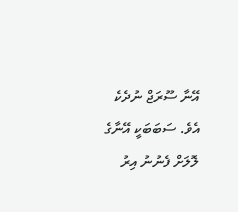އޭނާ ސޫރަޖް ނުދެކެ އެވެ. ސަބަބަކީ އޭނާގެ ލޮލަށް ފެނުނު އިރު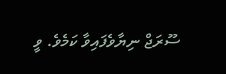ސޫރަޖް ނިޔާވެފައިވާ ކަމެވެ. ވީ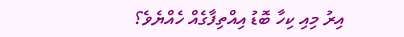އިރު މިއި ކިހާ ބޮޑު އިއްތިފާގެއް ހެއްޔެވެ؟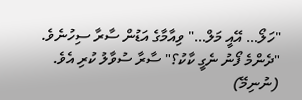"ހަލޯ… އޭއީ މަލް…" ވިއާމާގެ އަޑުން ސާރާ ސިހުނެވެ.
"ދެންމެ ފޯނު ނެގީ ކާކު؟" ސާރާ ސުވާލު ކުރި އެވެ.
(ނުނިމޭ)